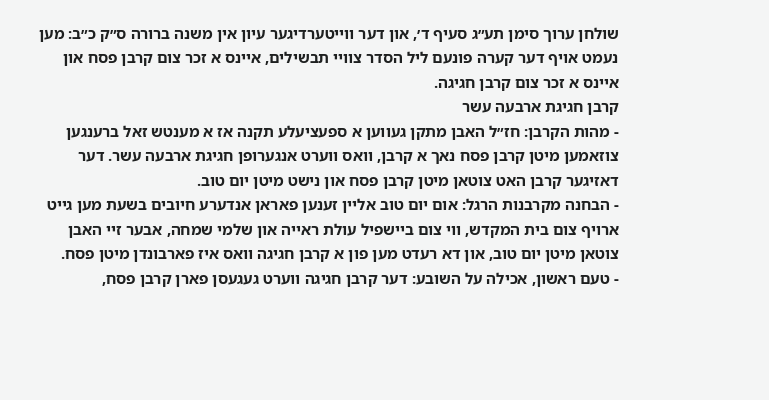שולחן ערוך סימן תע״ג סעיף ד׳, און דער ווייטערדיגער עיון אין משנה ברורה ס״ק כ״ב: מען נעמט אויף דער קערה פונעם ליל הסדר צוויי תבשילים, איינס א זכר צום קרבן פסח און איינס א זכר צום קרבן חגיגה.
קרבן חגיגת ארבעה עשר
- מהות הקרבן: חז״ל האבן מתקן געווען א ספעציעלע תקנה אז א מענטש זאל ברענגען צוזאמען מיטן קרבן פסח נאך א קרבן, וואס ווערט אנגערופן חגיגת ארבעה עשר. דער דאזיגער קרבן האט צוטאן מיטן קרבן פסח און נישט מיטן יום טוב.
- הבחנה מקרבנות הרגל: אום יום טוב אליין זענען פאראן אנדערע חיובים בשעת מען גייט ארויף צום בית המקדש, ווי צום ביישפיל עולת ראייה און שלמי שמחה, אבער זיי האבן צוטאן מיטן יום טוב, און דא רעדט מען פון א קרבן חגיגה וואס איז פארבונדן מיטן פסח.
- טעם ראשון, אכילה על השובע: דער קרבן חגיגה ווערט געגעסן פארן קרבן פסח,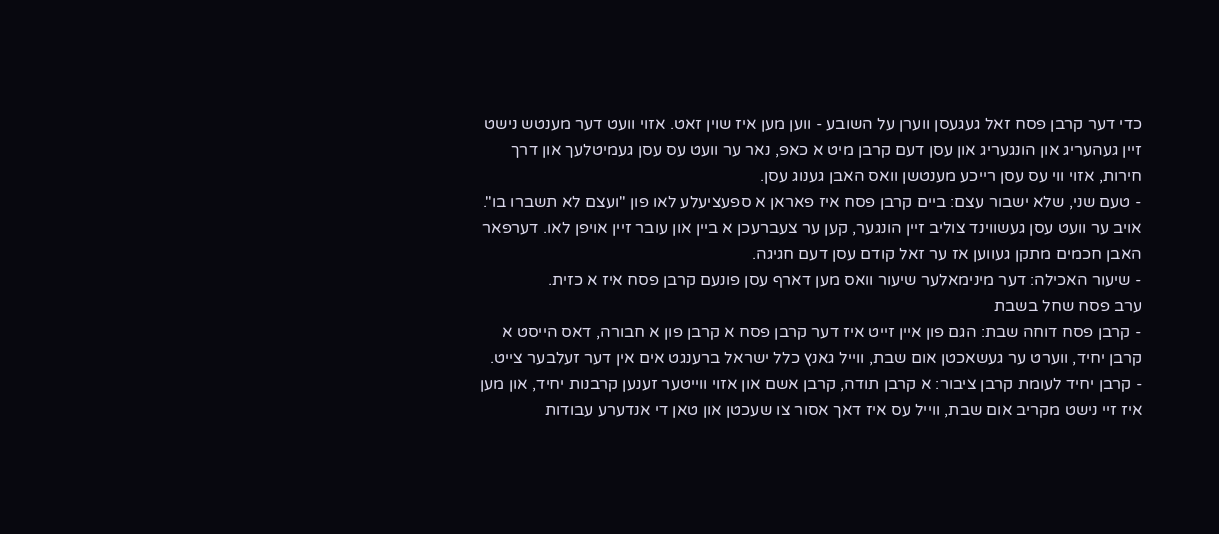כדי דער קרבן פסח זאל געגעסן ווערן על השובע - ווען מען איז שוין זאט. אזוי וועט דער מענטש נישט זיין געהעריג און הונגעריג און עסן דעם קרבן מיט א כאפ, נאר ער וועט עס עסן געמיטלעך און דרך חירות, אזוי ווי עס עסן רייכע מענטשן וואס האבן גענוג עסן.
- טעם שני, שלא ישבור עצם: ביים קרבן פסח איז פאראן א ספעציעלע לאו פון "ועצם לא תשברו בו". אויב ער וועט עסן געשווינד צוליב זיין הונגער, קען ער צעברעכן א ביין און עובר זיין אויפן לאו. דערפאר האבן חכמים מתקן געווען אז ער זאל קודם עסן דעם חגיגה.
- שיעור האכילה: דער מינימאלער שיעור וואס מען דארף עסן פונעם קרבן פסח איז א כזית.
ערב פסח שחל בשבת
- קרבן פסח דוחה שבת: הגם פון איין זייט איז דער קרבן פסח א קרבן פון א חבורה, דאס הייסט א קרבן יחיד, ווערט ער געשאכטן אום שבת, ווייל גאנץ כלל ישראל ברענגט אים אין דער זעלבער צייט.
- קרבן יחיד לעומת קרבן ציבור: א קרבן תודה, קרבן אשם און אזוי ווייטער זענען קרבנות יחיד, און מען איז זיי נישט מקריב אום שבת, ווייל עס איז דאך אסור צו שעכטן און טאן די אנדערע עבודות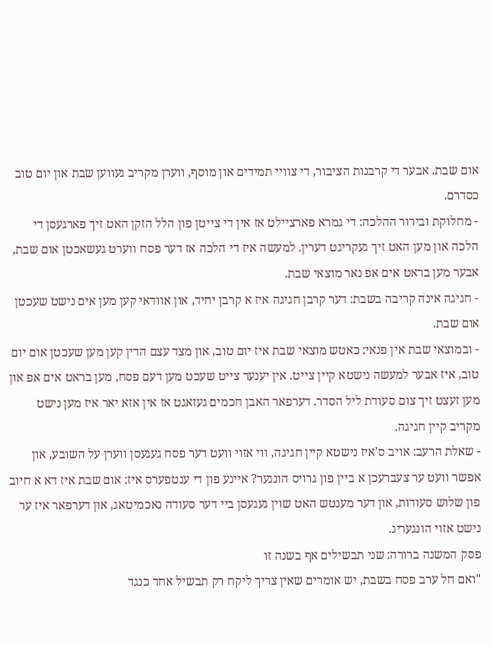אום שבת. אבער די קרבנות הציבור, די צוויי תמידים און מוסף, ווערן מקריב געווען שבת און יום טוב כסדרם.
- מחלוקת ובירור ההלכה: די גמרא פארציילט אז אין די צייטן פון הלל הזקן האט זיך פארגעסן די הלכה און מען האט זיך געקריגט דערין. למעשה איז די הלכה אז דער פסח ווערט געשאכטן אום שבת, אבער מען בראט אים אפ נאר מוצאי שבת.
- חגיגה אינה קריבה בשבת: דער קרבן חגיגה איז א קרבן יחיד, און אוודאי קען מען אים נישט שעכטן אום שבת.
- ובמוצאי שבת אין פנאי: כאטש מוצאי שבת איז יום טוב, און מצד עצם הדין קען מען שעכטן אום יום טוב, איז אבער למעשה נישטא קיין צייט. אין יענער צייט שעכט מען דעם פסח, מען בראט אים אפ און מען זעצט זיך צום סעודת ליל הסדר. דערפאר האבן חכמים געזאגט אז אין אזא יאר איז מען נישט מקריב קיין חגיגה.
- שאלת הרעב: אויב ס'איז נישטא קיין חגיגה, ווי אזוי וועט דער פסח געגעסן ווערן על השובע, און אפשר וועט ער צעברעכן א ביין פון גרויס הונגער? איינע פון די ענטפערס איז: אום שבת איז דא א חיוב פון שלוש סעודות, און דער מענטש האט שוין געגעסן ביי דער סעודה נאכמיטאג, און דערפאר איז ער נישט אזוי הונגעריג.
פסק המשנה ברורה: שני תבשילים אף בשנה זו
"ואם חל ערב פסח בשבת, יש אומרים שאין צריך ליקח רק תבשיל אחד כנגד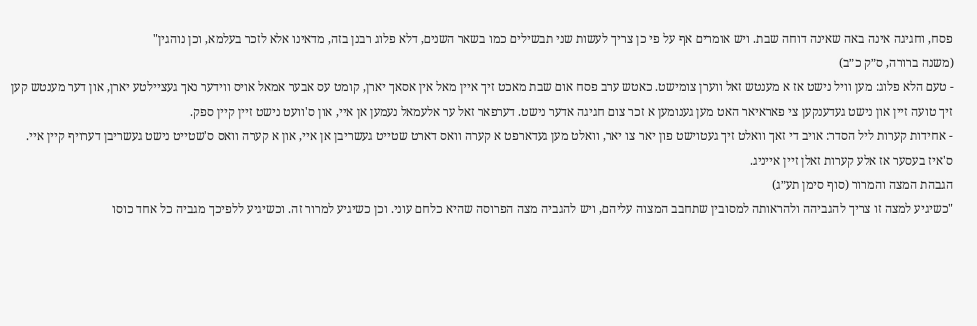פסח, וחגיגה אינה באה שאינה דוחה שבת. ויש אומרים אף על פי כן צריך לעשות שני תבשילים כמו בשאר השנים, דלא פלוג רבנן בזה, מדאינו אלא לזכר בעלמא, וכן נוהגין"
(משנה ברורה, ס״ק כ״ב)
- טעם הלא פלוג: מען וויל נישט אז א מענטש זאל ווערן צומישט. כאטש ערב פסח אום שבת מאכט זיך איין מאל אין אסאך יארן, קומט עס אבער אמאל אויס ווידער נאך געציילטע יארן, און דער מענטש קען זיך טועה זיין און נישט געדענקען צי פאראיאר האט מען גענומען א זכר צום חגיגה אדער נישט. דערפאר זאל ער אלעמאל נעמען אן איי, און ס'וועט נישט זיין קיין ספק.
- אחידות קערות ליל הסדר: אויב די זאך וואלט זיך געטוישט פון יאר צו יאר, וואלט מען געדארפט א קערה וואס דארט שטייט געשריבן אן איי, און א קערה וואס ס'שטייט נישט געשריבן דערויף קיין איי. ס'איז בעסער אז אלע קערות זאלן זיין אייניג.
הגבהת המצה והמרור (סוף סימן תע״ג)
"כשיגיע למצה זו צריך להגביהה ולהראותה למסובין שתחבב המצוה עליהם, ויש להגביה מצה הפרוסה שהיא כלחם עוני. וכן כשיגיע למרור זה. וכשיגיע ללפיכך מגביה כל אחד כוסו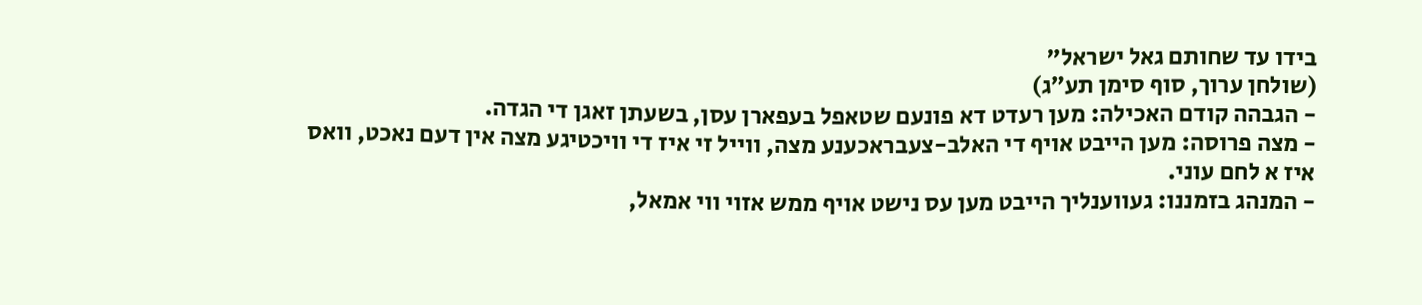בידו עד שחותם גאל ישראל"
(שולחן ערוך, סוף סימן תע״ג)
- הגבהה קודם האכילה: מען רעדט דא פונעם שטאפל בעפארן עסן, בשעתן זאגן די הגדה.
- מצה פרוסה: מען הייבט אויף די האלב-צעבראכענע מצה, ווייל זי איז די וויכטיגע מצה אין דעם נאכט, וואס איז א לחם עוני.
- המנהג בזמננו: געווענליך הייבט מען עס נישט אויף ממש אזוי ווי אמאל,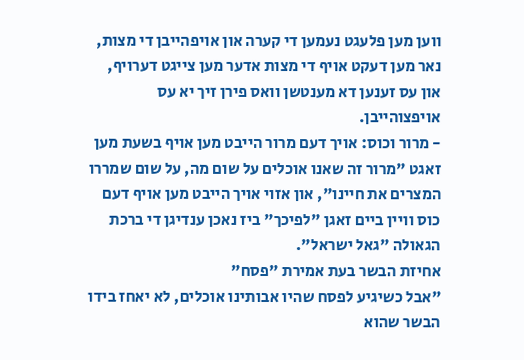ווען מען פלעגט נעמען די קערה און אויפהייבן די מצות, נאר מען דעקט אויף די מצות אדער מען צייגט דערויף, און עס זענען דא מענטשן וואס פירן זיך יא עס אויפצוהייבן.
- מרור וכוס: אויך דעם מרור הייבט מען אויף בשעת מען זאגט "מרור זה שאנו אוכלים על שום מה, על שום שמררו המצרים את חיינו", און אזוי אויך הייבט מען אויף דעם כוס וויין ביים זאגן "לפיכך" ביז נאכן ענדיגן די ברכת הגאולה "גאל ישראל".
אחיזת הבשר בעת אמירת "פסח"
"אבל כשיגיע לפסח שהיו אבותינו אוכלים, לא יאחז בידו הבשר שהוא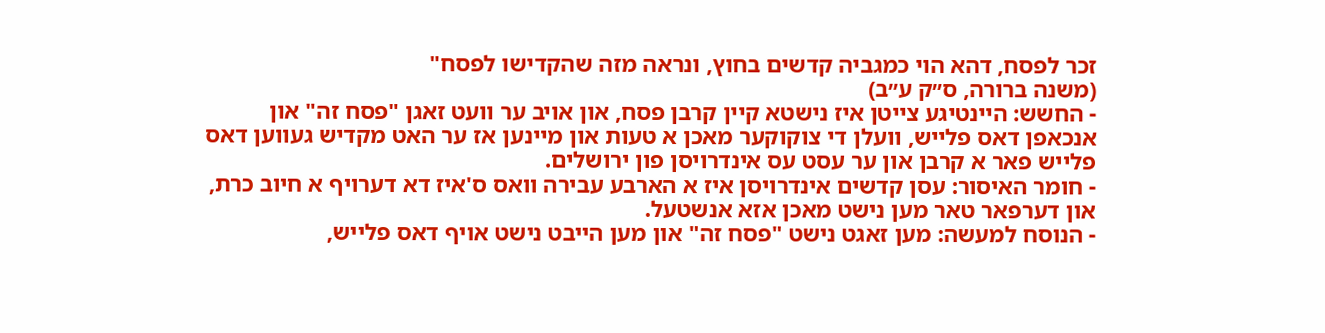זכר לפסח, דהא הוי כמגביה קדשים בחוץ, ונראה מזה שהקדישו לפסח"
(משנה ברורה, ס״ק ע״ב)
- החשש: היינטיגע צייטן איז נישטא קיין קרבן פסח, און אויב ער וועט זאגן "פסח זה" און אנכאפן דאס פלייש, וועלן די צוקוקער מאכן א טעות און מיינען אז ער האט מקדיש געווען דאס פלייש פאר א קרבן און ער עסט עס אינדרויסן פון ירושלים.
- חומר האיסור: עסן קדשים אינדרויסן איז א הארבע עבירה וואס ס'איז דא דערויף א חיוב כרת, און דערפאר טאר מען נישט מאכן אזא אנשטעל.
- הנוסח למעשה: מען זאגט נישט "פסח זה" און מען הייבט נישט אויף דאס פלייש,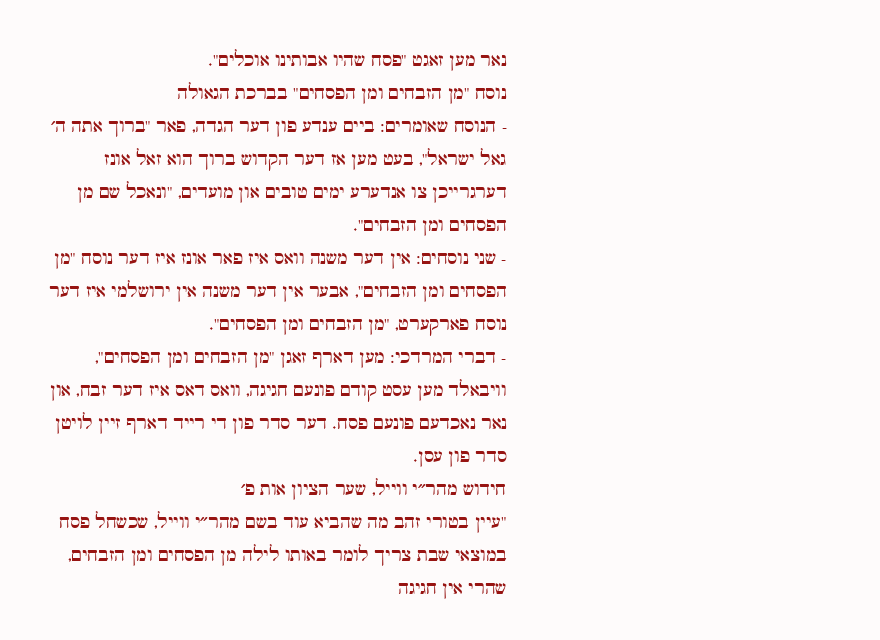נאר מען זאגט "פסח שהיו אבותינו אוכלים".
נוסח "מן הזבחים ומן הפסחים" בברכת הגאולה
- הנוסח שאומרים: ביים ענדע פון דער הגדה, פאר "ברוך אתה ה׳ גאל ישראל", בעט מען אז דער הקדוש ברוך הוא זאל אונז דערגרייכן צו אנדערע ימים טובים און מועדים, "ונאכל שם מן הפסחים ומן הזבחים".
- שני נוסחים: אין דער משנה וואס איז פאר אונז איז דער נוסח "מן הפסחים ומן הזבחים", אבער אין דער משנה אין ירושלמי איז דער נוסח פארקערט, "מן הזבחים ומן הפסחים".
- דברי המרדכי: מען דארף זאגן "מן הזבחים ומן הפסחים", וויבאלד מען עסט קודם פונעם חגיגה, וואס דאס איז דער זבח, און נאר נאכדעם פונעם פסח. דער סדר פון די רייד דארף זיין לויטן סדר פון עסן.
חידוש מהר״י ווייל, שער הציון אות פ׳
"עיין בטורי זהב מה שהביא עוד בשם מהר״י ווייל, שכשחל פסח במוצאי שבת צריך לומר באותו לילה מן הפסחים ומן הזבחים, שהרי אין חגיגה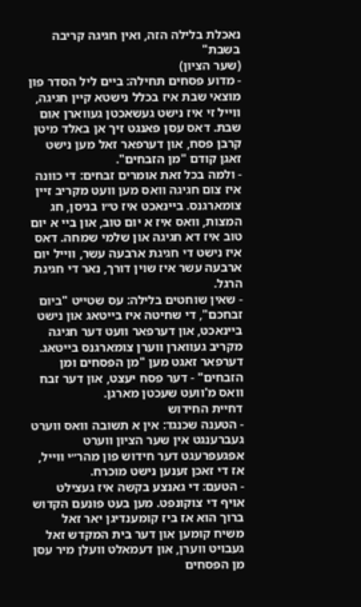נאכלת בלילה הזה, ואין חגיגה קריבה בשבת"
(שער הציון)
- מדוע פסחים תחילה: ביים ליל הסדר פון מוצאי שבת איז בכלל נישטא קיין חגיגה, ווייל זי איז נישט געשאכטן געווארן אום שבת. דאס עסן פאנגט זיך אן באלד מיטן קרבן פסח, און דערפאר זאל מען נישט זאגן קודם "מן הזבחים".
- ולמה בכל זאת אומרים זבחים: די כוונה איז צום חגיגה וואס מען וועט מקריב זיין צומארגנס. ביינאכט איז ט״ו בניסן, חג המצות, וואס איז א יום טוב, און ביי א יום טוב איז דא חגיגה און שלמי שמחה. דאס איז נישט די חגיגת ארבעה עשר, ווייל יום ארבעה עשר איז שוין דורך, נאר די חגיגת הרגל.
- שאין שוחטים בלילה: עס שטייט "ביום זבחכם", די שחיטה איז בייטאג און נישט ביינאכט, און דערפאר וועט דער חגיגה מקריב געווארן ווערן צומארגנס בייטאג. דערפאר זאגט מען "מן הפסחים ומן הזבחים" - דער פסח יעצט, און דער זבח וואס מ'וועט שעכטן מארגן.
דחיית החידוש
- הטענה שכנגד: אין א תשובה וואס ווערט געברענגט אין שער הציון ווערט אפגעפרעגט דער חידוש פון מהר״י ווייל, אז די זאכן זענען נישט מוכרח.
- הטעם: די גאנצע בקשה איז געצילט אויף די צוקונפט. מען בעט פונעם הקדוש ברוך הוא אז ביז קומענדיגן יאר זאל משיח קומען און דער בית המקדש זאל געבויט ווערן, און דעמאלט וועלן מיר עסן מן הפסחים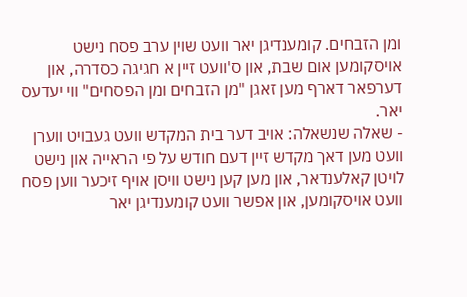ומן הזבחים. קומענדיגן יאר וועט שוין ערב פסח נישט אויסקומען אום שבת, און ס'וועט זיין א חגיגה כסדרה, און דערפאר דארף מען זאגן "מן הזבחים ומן הפסחים" ווי יעדעס יאר.
- שאלה שנשאלה: אויב דער בית המקדש וועט געבויט ווערן וועט מען דאך מקדש זיין דעם חודש על פי הראייה און נישט לויטן קאלענדאר, און מען קען נישט וויסן אויף זיכער ווען פסח וועט אויסקומען, און אפשר וועט קומענדיגן יאר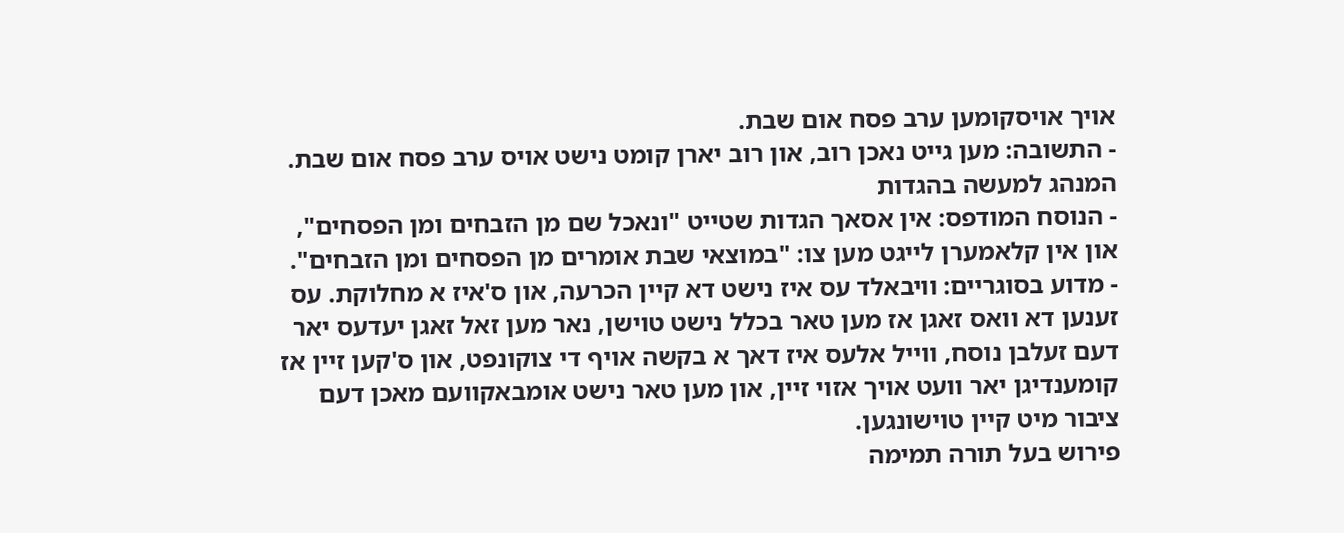אויך אויסקומען ערב פסח אום שבת.
- התשובה: מען גייט נאכן רוב, און רוב יארן קומט נישט אויס ערב פסח אום שבת.
המנהג למעשה בהגדות
- הנוסח המודפס: אין אסאך הגדות שטייט "ונאכל שם מן הזבחים ומן הפסחים", און אין קלאמערן לייגט מען צו: "במוצאי שבת אומרים מן הפסחים ומן הזבחים".
- מדוע בסוגריים: וויבאלד עס איז נישט דא קיין הכרעה, און ס'איז א מחלוקת. עס זענען דא וואס זאגן אז מען טאר בכלל נישט טוישן, נאר מען זאל זאגן יעדעס יאר דעם זעלבן נוסח, ווייל אלעס איז דאך א בקשה אויף די צוקונפט, און ס'קען זיין אז קומענדיגן יאר וועט אויך אזוי זיין, און מען טאר נישט אומבאקוועם מאכן דעם ציבור מיט קיין טוישונגען.
פירוש בעל תורה תמימה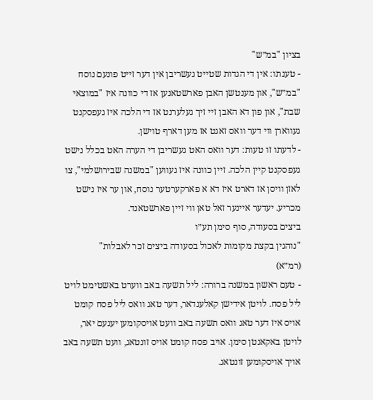בציון "במ״ש"
- טענתו: אין די הגדות שטייט געשריבן אין דער זייט פונעם נוסח "במ״ש", און מענטשן האבן פארשטאנען אז די כוונה איז "במוצאי שבת", און פון דא האבן זיי זיך געלערנט אז די הלכה איז געפסקנט געווארן ווי דער וואס זאגט אז מען דארף טוישן.
- לדעתו זו טעות: דער וואס האט געשריבן די הערה האט בכלל נישט געפסקנט קיין הלכה. זיין כוונה איז געווען "במשנה שבירושלמי", צו לאזן וויסן אז דארט איז דא א פארקערטער נוסח, און ער איז נישט מכריע. יעדער איינער זאל טאן ווי זיין פארשטאנד.
ביצים בסעודה, סוף סימן תע״ו
"נוהגין בקצת מקומות לאכול בסעודה ביצים זכר לאבלות"
(רמ״א)
- טעם ראשון במשנה ברורה: ליל תשעה באב ווערט באשטימט לויט ליל פסח. לויטן אידישן קאלענדאר, דער טאג וואס ליל פסח קומט אויס איז דער טאג וואס תשעה באב וועט אויסקומען יענעם יאר, לויטן באקאנטן סימן. אויב פסח קומט אויס זונטאג, וועט תשעה באב אויך אויסקומען זונטאג.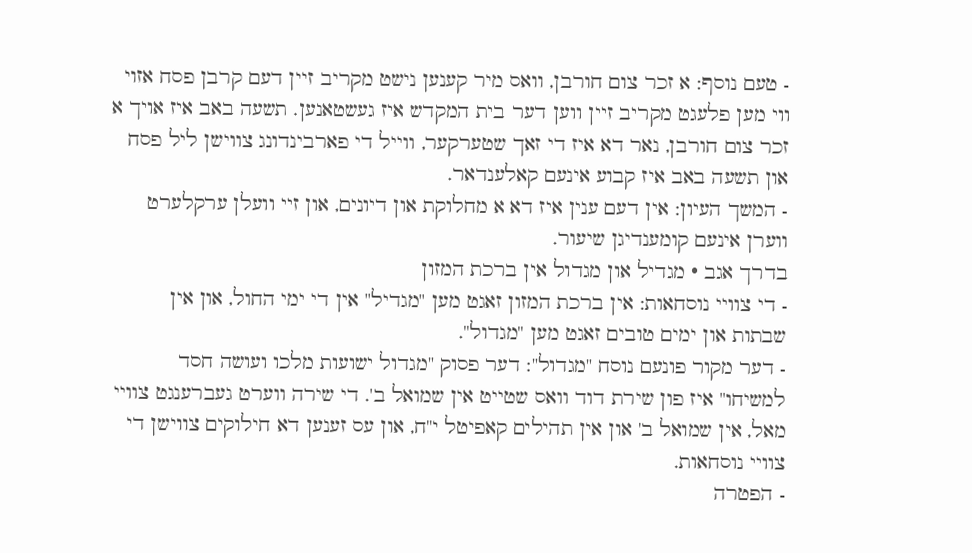- טעם נוסף: א זכר צום חורבן, וואס מיר קענען נישט מקריב זיין דעם קרבן פסח אזוי ווי מען פלעגט מקריב זיין ווען דער בית המקדש איז געשטאנען. תשעה באב איז אויך א זכר צום חורבן, נאר דא איז די זאך שטערקער, ווייל די פארבינדונג צווישן ליל פסח און תשעה באב איז קבוע אינעם קאלענדאר.
- המשך העיון: אין דעם ענין איז דא א מחלוקת און דיונים, און זיי וועלן ערקלערט ווערן אינעם קומענדיגן שיעור.
בדרך אגב · מגדיל און מגדול אין ברכת המזון
- די צוויי נוסחאות: אין ברכת המזון זאגט מען "מגדיל" אין די ימי החול, און אין שבתות און ימים טובים זאגט מען "מגדול".
- דער מקור פונעם נוסח "מגדול": דער פסוק "מגדול ישועות מלכו ועושה חסד למשיחו" איז פון שירת דוד וואס שטייט אין שמואל ב'. די שירה ווערט געברענגט צוויי מאל, אין שמואל ב' און אין תהילים קאפיטל י"ח, און עס זענען דא חילוקים צווישן די צוויי נוסחאות.
- הפטרה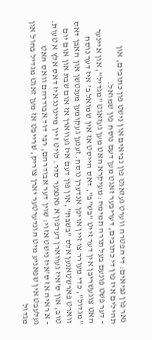נאר פון נביאים: די הפטרה ווערט געזאגט פון נביאים און נישט פון כתובים, און תהילים איז פון די כתובים, דעריבער זאגט מען דעם נוסח פון שמואל.
- דער פשט פונעם בעל תורה תמימה: מעיקרא האט מען געזאגט "מגדיל", און איינער האט צוגעשריבן אין דער זייט "בש"ב", דאס הייסט אז אין שמואל ב' איז דער נוסח "מגדול", כדי מעורר צו זיין אויפן אנדערן נוסח. זענען געקומען מענטשן און האבן דאס ווארט פארשטאנען אלס "בשבת", און פון דעם איז געווארן אז אום שבת און אום יום טוב, און ס'איז געווארן דערפון א גאנצער סדר. לויט זיין מיינונג איז דאס אלץ א טעות.
- א ראיה אז ס'איז נישט אזוי: שוין דער אבודרהם, רבי דוד אבודרהם וואס האט געלעבט אין שפאניע מיט הונדערטער יארן צוריק, שרייבט אז מען זאגט מגדיל בחול און מגדול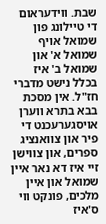שבת. ווידעראום די טיילונג פון שמואל אויף שמואל א' און שמואל ב' איז בכלל נישט מדברי חז"ל. אין מסכת בבא בתרא ווערן אויסגערעכנט די פיר און צוואנציג ספרים, און צווישן זיי איז דא נאר איין שמואל און איין מלכים, פונקט ווי ס'איז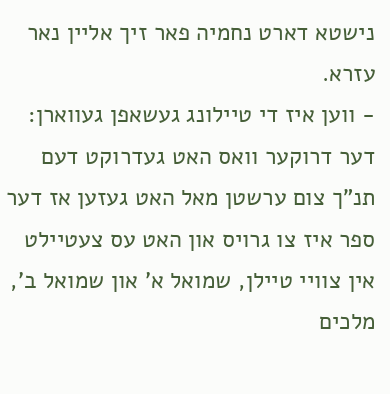נישטא דארט נחמיה פאר זיך אליין נאר עזרא.
- ווען איז די טיילונג געשאפן געווארן: דער דרוקער וואס האט געדרוקט דעם תנ"ך צום ערשטן מאל האט געזען אז דער ספר איז צו גרויס און האט עס צעטיילט אין צוויי טיילן, שמואל א' און שמואל ב', מלכים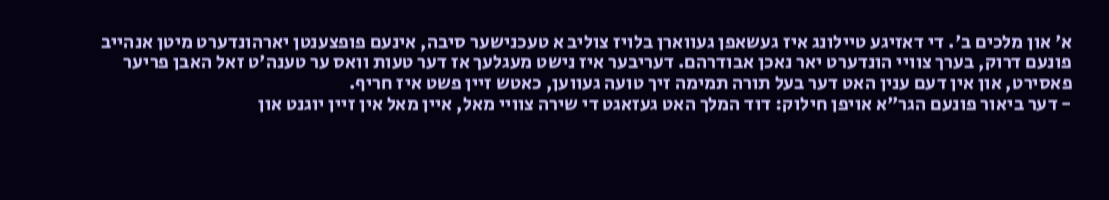א' און מלכים ב'. די דאזיגע טיילונג איז געשאפן געווארן בלויז צוליב א טעכנישער סיבה, אינעם פופצענטן יארהונדערט מיטן אנהייב פונעם דרוק, בערך צוויי הונדערט יאר נאכן אבודרהם. דעריבער איז נישט מעגלעך אז דער טעות וואס ער טענה'ט זאל האבן פריער פאסירט, און אין דעם ענין האט דער בעל תורה תמימה זיך טועה געווען, כאטש זיין פשט איז חריף.
- דער ביאור פונעם הגר"א אויפן חילוק: דוד המלך האט געזאגט די שירה צוויי מאל, איין מאל אין זיין יוגנט און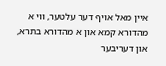איין מאל אויף דער עלטער, ווי א מהדורא קמא און א מהדורא בתרא, און דעריבער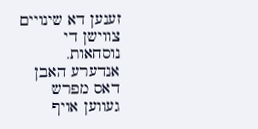זענען דא שינויים צווישן די נוסחאות. אנדערע האבן דאס מפרש געווען אויף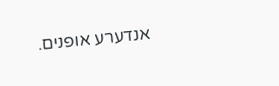אנדערע אופנים.